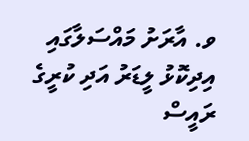ވ. އާރަށު މައްސަލާގައި އިދިކޮޅު ލީޑަރު އަދި ކުރީގެ ރައީސް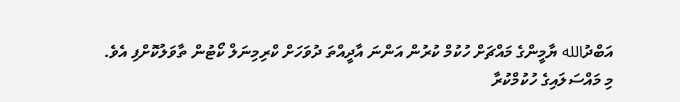އަބްދުالله ޔާމީންގެ މައްޗަށް ހުކުމް ކުރުން އަންނަ އާދީއްތަ ދުވަހަށް ކްރިމިނަލް ކޯޓުން ތާވަލުކޮށްފި އެވެ.
މި މައްސަލައިގެ ހުކުމްކުރާ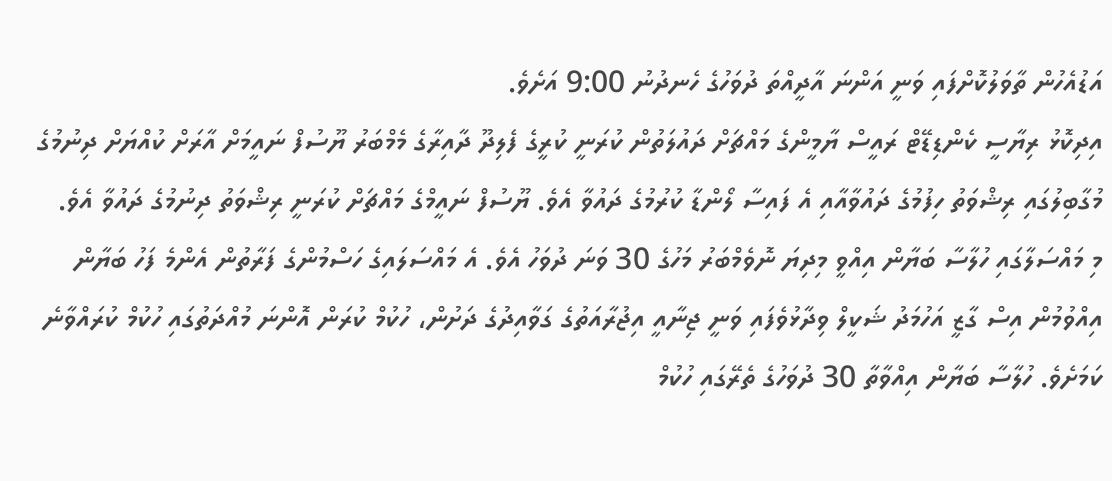އަޑުއެހުން ތާވަލުކޮށްފައި ވަނީ އަންނަ އާދީއްތަ ދުވަހުގެ ހެނދުނު 9:00 އަށެވެ.
އިދިކޮޅު ރިޔާސީ ކެންޑިޑޭޓް ރައީސް ޔާމީންގެ މައްޗަށް ދައުލަތުން ކުރަނީ ކުރީގެ ފެލިދޫ ދާއިރާގެ މެމްބަރު ޔޫސުފް ނައީމަށް އާރަށް ކުއްޔަށް ދިނުމުގެ މުގާބިލުގައި ރިޝްވަތު ހިފުމުގެ ދައުވާއާއި އެ ފައިސާ ލޯންޑާ ކުރުމުގެ ދައުވާ އެވެ. ޔޫސުފް ނައީމްގެ މައްޗަށް ކުރަނީ ރިޝްވަތު ދިނުމުގެ ދައުވާ އެވެ.
މި މައްސަލާގައި ހުލާސާ ބަޔާން އިއްވީ މިދިޔަ ނޮވެމްބަރު މަހުގެ 30 ވަނަ ދުވަހު އެވެ. އެ މައްސަލައިގެ ހަސްމުންގެ ފަރާތުން އެންމެ ފަހު ބަޔާން އިއްވުމުން އިސް ގާޒީ އަހުމަދު ޝަކީލް ވިދާޅުވެފައި ވަނީ ޖިނާއީ އިޖުރާއަތުގެ ގަވާއިދުގެ ދަށުން، ހުކުމް ކުރަން އޮންނަ މުއްދަތުގައި ހުކުމް ކުރައްވާނެ ކަމަށެވެ. ހުލާސާ ބަޔާން އިއްވާތާ 30 ދުވަހުގެ ތެރޭގައި ހުކުމް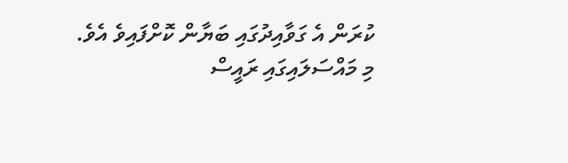ކުރަން އެ ގަވާއިދުގައި ބަޔާން ކޮށްފައިވެ އެވެ.
މި މައްސަލައިގައި ރައީސް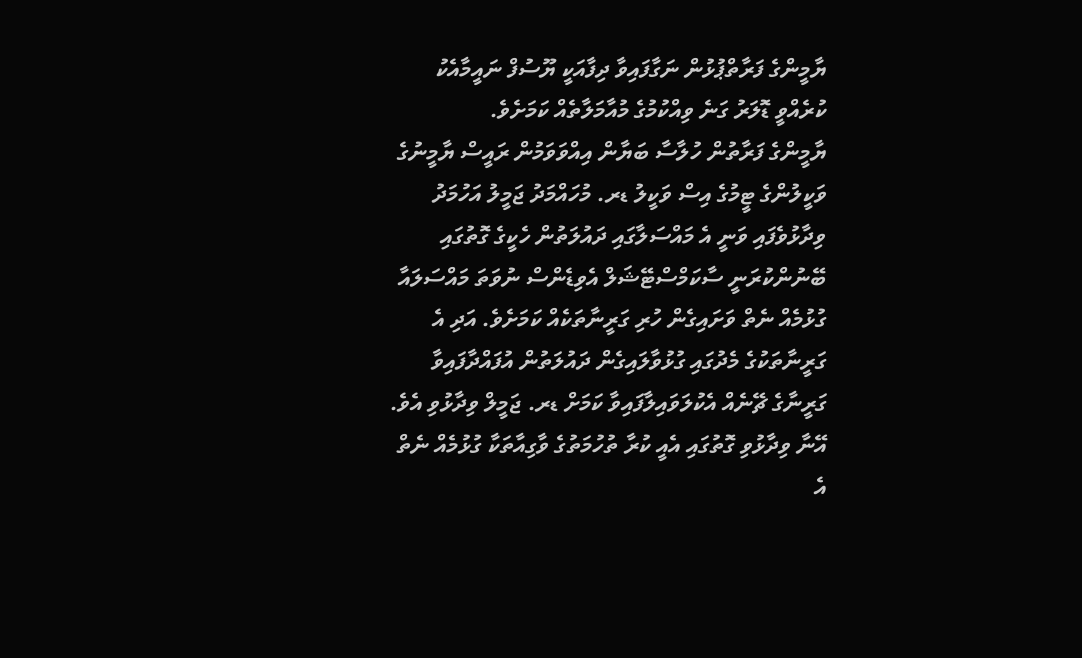ޔާމީންގެ ފަރާތްޕުޅުން ނަގާފައިވާ ދިފާއަކީ ޔޫސުފް ނައީމާއެކު ކުރެއްވީ ޑޮލަރު ގަނެ ވިއްކުމުގެ މުއާމަލާތެއް ކަމަށެވެ.
ޔާމީންގެ ފަރާތުން ހުލާސާ ބަޔާން އިއްވަވަމުން ރައީސް ޔާމީނުގެ ވަކީލުންގެ ޓީމުގެ އިސް ވަކީލު ޑރ. މުހައްމަދު ޖަމީލު އަހުމަދު ވިދާޅުވެފައި ވަނީ އެ މައްސަލާގައި ދައުލަތުން ހެކީގެ ގޮތުގައި ބޭނުންކުރަނީ ސާކަމްސްޓޭޝަލް އެވިޑެންސް ނުވަތަ މައްސަލައާ ގުޅުމެއް ނެތް ވަށައިގެން ހުރި ގަރީނާތަކެއް ކަމަށެވެ. އަދި އެ ގަރީނާތަކުގެ މެދުގައި ގުޅުވާލައިގެން ދައުލަތުން އުފައްދާފައިވާ ގަރީނާގެ ޗޭނެއް އެކުލަވައިލާފައިވާ ކަމަށް ޑރ. ޖަމީލް ވިދާޅުވި އެވެ.
އޭނާ ވިދާޅުވި ގޮތުގައި އެއީ ކުރާ ތުހުމަތުގެ ވާގިއާތަކާ ގުޅުމެއް ނެތް އެ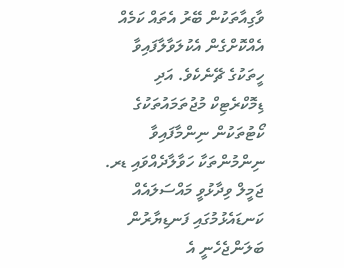ވާގިއާތަކުން ބޭރު އެތައް ކަމެއް އެއްކޮށްގެން އެކުލަވާލާފައިވާ ހީތަކުގެ ޗޭނެކެވެ. އަދި ޑިމޮކްރެޓިކް މުޖުތަމައުތަކުގެ ކޯޓުތަކުން ނިންމާފައިވާ ނިންމުންތަކާ ހަވާލާދެއްވައި ޑރ. ޖަމީލް ވިދާޅުވީ މައްސަލައެއް ކަނޑައެޅުމުގައި ފަނޑިޔާރުން ބަލަންޖެހެނީ އެ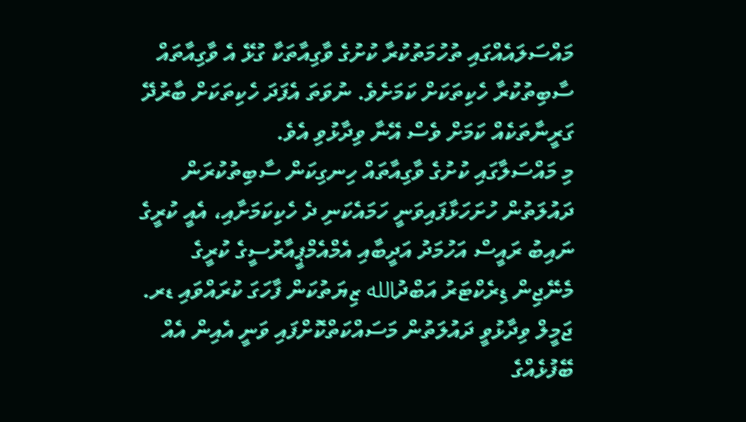މައްސަލައެއްގައި ތުހުމަތުކުރާ ކުށުގެ ވާގިއާތަކާ ގުޅޭ އެ ވާގިއާތައް ސާބިތުކުރާ ހެކިތަކަށް ކަމަށެވެ. ނުވަތަ އެފަދަ ހެކިތަކަށް ބާރުދޭ ގަރީނާތަކެއް ކަމަށް ވެސް އޭނާ ވިދާޅުވި އެވެ.
މި މައްސަލާގައި ކުށުގެ ވާގިއާތައް ހިނގިކަން ސާބިތުކުރަން ދައުލަތުން ހުށަހަޅާފައިވަނީ ހަމައެކަނި ދެ ހެކިކަމަށާއި، އެއީ ކުރީގެ ނައިބު ރައީސް އަހުމަދު އަދީބާއި އެމްއެމްޕީއާރުސީގެ ކުރީގެ މެނޭޖިން ޑިރެކްޓަރު އަބްދުالله ޒިޔަތުކަން ފާހަގަ ކުރައްވައި ޑރ. ޖަމީލް ވިދާޅުވީ ދައުލަތުން މަސައްކަތްކޮށްފައި ވަނީ އެއިން އެއް ބޭފުޅެއްގެ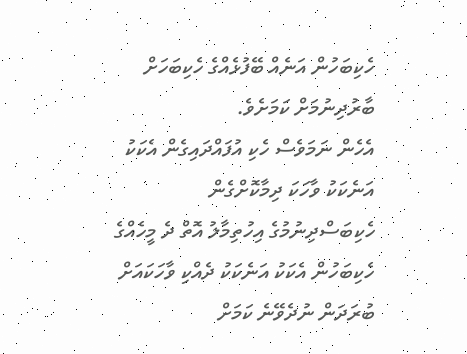ހެކިބަހުން އަނެއް ބޭފުޅެއްގެ ހެކިބަހަށް ބާރުދިނުމަށް ކަމަށެވެ.
އެހެން ނަމަވެސް ހެކި އުފައްދައިގެން އެކަކު އަނެކަކު ވާހަކަ ދިމާކޮށްގެން ހެކިބަސްދިނުމުގެ އިހުތިމާލު އޮތް ދެ މީހެއްގެ ހެކިބަހުން އެކަކު އަނެކަކު ދެއްކި ވާހަކައަށް ބުރަދަން ނުދެވޭނެ ކަމަށް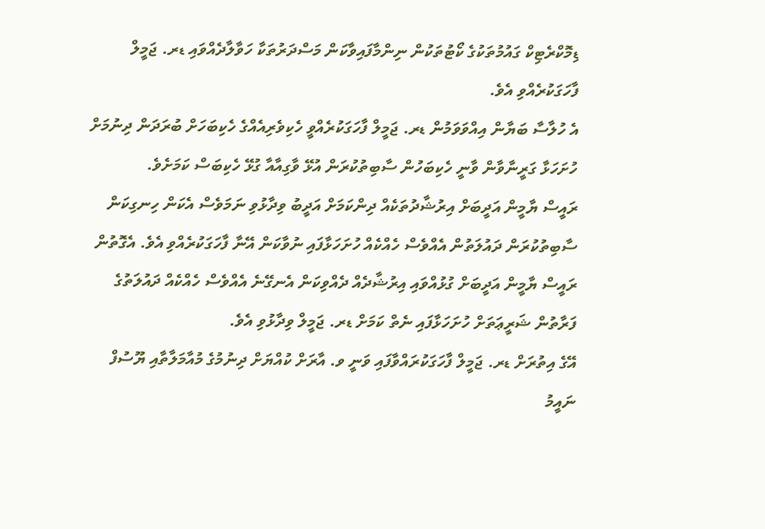ޑިމޮކްރެޓިކް ގައުމުތަކުގެ ކޯޓުތަކުން ނިންމާފައިވާކަން މަސްދަރުތަކާ ހަވާލާދެއްވައި ޑރ. ޖަމީލް ފާހަގަކުރެއްވި އެވެ.
އެ ހުލާސާ ބަޔާން އިއްވަވަމުން ޑރ. ޖަމީލް ފާހަގަކުރެއްވީ ހެކިވެރިއެއްގެ ހެކިބަހަށް ބުރަދަން ދިނުމަށް ހުށަހަޅާ ގަރީނާވާން ވާނީ ހެކިބަހުން ސާބިތުކުރަން އުޅޭ ވާގިއާއާ ގުޅޭ ހެކިބަސް ކަމަށެވެ.
ރައީސް ޔާމީން އަދީބަށް އިރުޝާދުތަކެއް ދިންކަމަށް އަދީބު ވިދާޅުވި ނަމަވެސް އެކަން ހިނގިކަން ސާބިތުކުރަން ދައުލަތުން އެއްވެސް ހެއްކެއް ހުށަހަޅާފައި ނުވާކަން އޭނާ ފާހަގަކުރެއްވި އެވެ. އެގޮތުން ރައީސް ޔާމީން އަދީބަށް ގުޅުއްވައި އިރުޝާދެއް ދެއްވިކަން އެނގޭނެ އެއްވެސް ހެއްކެއް ދައުލަތުގެ ފަރާތުން ޝަރީޢަތަށް ހުށަހަޅާފައި ނެތް ކަމަށް ޑރ. ޖަމީލް ވިދާޅުވި އެވެ.
އޭގެ އިތުރަށް ޑރ. ޖަމީލް ފާހަގަކުރައްވާފައި ވަނީ ވ. އާރަށް ކުއްޔަށް ދިނުމުގެ މުއާމަލާތާއި ޔޫސުފް ނައީމު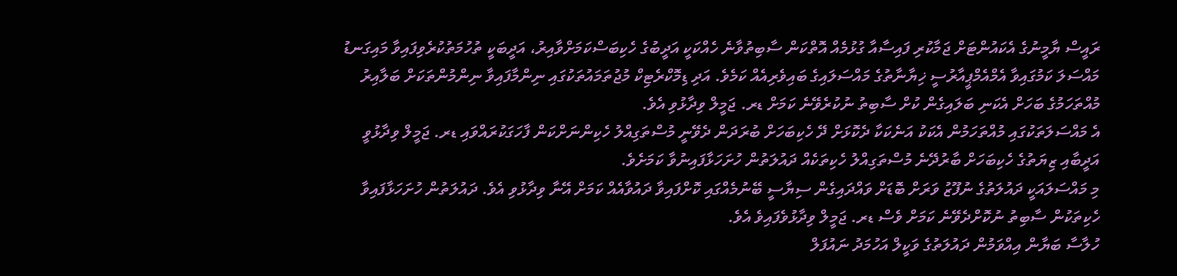ރައީސް ޔާމީނުގެ އެކައުންޓަށް ޖަމާކުރި ފައިސާއާ ގުޅުމެއް އޮތްކަން ސާބިތުވާނެ ހެއްކަކީ އަދީބުގެ ހެކިބަސްކަމަށްވާއިރު، އަދީބަކީ ތުހުމަތުކުރެވިފައިވާ މައިގަނޑު މައްސަލަ ކަމުގައިވާ އެމްއެމްޕީއާރުސީ ޚިޔާނާތުގެ މައްސަލައިގެ ބައިވެރިއެއް ކަމެވެ. އަދި ޑިމޮކްރެޓިކް މުޖުތަމައުތަކުގައި ނިންމާފައިވާ ނިންމުންތަކަށް ބަލާއިރު މުއްތަހަމުގެ ބަހަށް އެކަނި ބަލައިގެން ކުށް ސާބިތު ނުކުރެވޭނެ ކަމަށް ޑރ. ޖަމީލް ވިދާޅުވި އެވެ.
އެ މައްސަލަތަކުގައި މުއްތަހަމުން އެކަކު އަނެކަކާ ދެކޮޅަށް ދޭ ހެކިބަހަށް ބުރަދަން ދެވޭނީ މުސްތަގިއްލު ހެކިންނަށްކަން ފާހަގަކުރައްވައި ޑރ. ޖަމީލް ވިދާޅުވީ އަދީބާއި ޒިޔަތުގެ ހެކިބަހަށް ބާރުދޭނެ މުސްތަގިއްލު ހެކިތަކެއް ދައުލަތުން ހުށަހަޅާފައިނުވާ ކަމަށެވެ.
މި މައްސަލައަކީ ދައުލަތުގެ ނުފޫޒު ވަރަށް ބޮޑަށް ވައްދައިގެން ސިޔާސީ ބޭނުމެއްގައި ކޮށްފައިވާ ދައުވާއެއް ކަމަށް އޭނާ ވިދާޅުވި އެވެ. ދައުލަތުން ހުށަހަޅާފައިވާ ހެކިތަކުން ސާބިތު ނުކޮށްދެވޭނެ ކަމަށް ވެސް ޑރ. ޖަމީލް ވިދާޅުވެފައިވެ އެވެ.
ހުލާސާ ބަޔާން އިއްވަމުން ދައުލަތުގެ ވަކީލް އަހުމަދު ނައުފަލް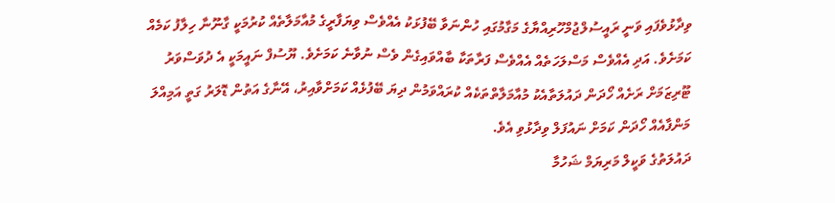ވިދާޅުވެފައި ވަނީ ރައީސުލްޖުމްހޫރިއްޔާގެ މަގާމުގައި ހުންނަވާ ބޭފުޅަކު އެއްވެސް ވިޔަފާރީގެ މުއާމަލާތެއް ކުރުމަކީ ގާނޫނާ ހިލާފު ކަމެއް ކަމަށެވެ. އަދި އެއްވެސް މަސްލަހަތެއް އެއްވެސް ފަރާތަކާ ބާއްވައިގެން ވެސް ނުވާނެ ކަމަށެވެ. ޔޫސުފް ނައީމަކީ އެ ދުވަސްވަރު ޓޫރިޒަމަށް ރަށެއް ހޯދަން ދައުލަތާއެކު މުއާމަލާތްތަކެއް ކުރައްވަމުން ދިޔަ ބޭފުޅެއް ކަމަށްވާއިރު، އޭނާގެ އަތުން ޑޮލަރު ގަތީ އަމިއްލަ މަންފާއެއް ހޯދަން ކަމަށް ނައުފަލް ވިދާޅުވި އެވެ.
ދައުލަތުގެ ވަކީލް މަރިޔަމް ޝަހުމާ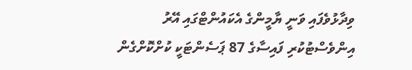ވިދާޅުވެފައި ވަނީ ޔާމީންގެ އެކައުންޓްގައި އޭރު އިންވެސްޓުކުރި ފައިސާގެ 87 ޕަސެންޓަކީ ކުށްކޮށްގެން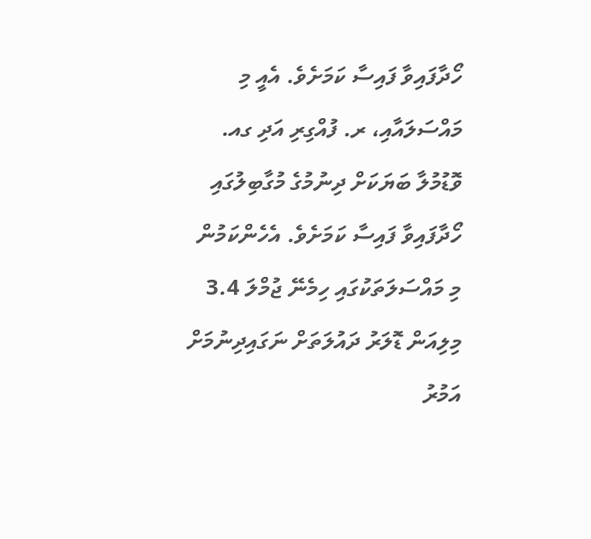ހޯދާފައިވާ ފައިސާ ކަމަށެވެ. އެއީ މި މައްސަލައާއި، ރ. ފުއްގިރި އަދި ގއ. ވޮޑުމުލާ ބަޔަކަށް ދިނުމުގެ މުގާބިލުގައި ހޯދާފައިވާ ފައިސާ ކަމަށެވެ. އެހެންކަމުން މި މައްސަލަތަކުގައި ހިމެނޭ ޖުމްލަ 3.4 މިލިއަން ޑޮލަރު ދައުލަތަށް ނަގައިދިނުމަށް އަމުރު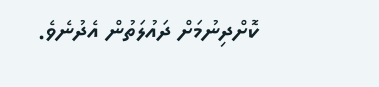ކޮށްދިނުމަށް ދައުލަތުން އެދުނެވެ.